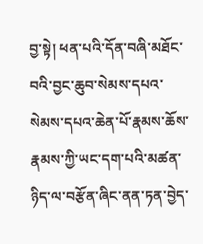བྱ་སྟེ། ཕན་པའི་དོན་བཞི་མཐོང་བའི་བྱང་ཆུབ་སེམས་དཔའ་སེམས་དཔའ་ཆེན་པོ་རྣམས་ཆོས་རྣམས་ཀྱི་ཡང་དག་པའི་མཚན་ཉིད་ལ་བརྩོན་ཞིང་ནན་ཏན་བྱེད་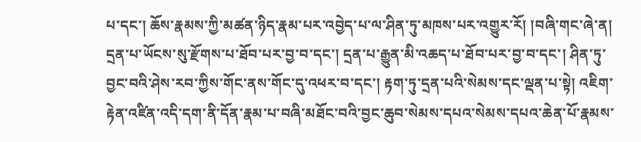པ་དང་། ཆོས་རྣམས་ཀྱི་མཚན་ཉིད་རྣམ་པར་འབྱེད་པ་ལ་ཤིན་ཏུ་མཁས་པར་འགྱུར་རོ། །བཞི་གང་ཞེ་ན། དྲན་པ་ཡོངས་སུ་རྫོགས་པ་ཐོབ་པར་བྱ་བ་དང་། དྲན་པ་རྒྱུན་མི་འཆད་པ་ཐོབ་པར་བྱ་བ་དང་། ཤིན་ཏུ་བྱང་བའི་ཤེས་རབ་ཀྱིས་གོང་ནས་གོང་དུ་འཕར་བ་དང་། རྟག་ཏུ་དྲན་པའི་སེམས་དང་ལྡན་པ་སྟེ། འཇིག་རྟེན་འཛིན་འདི་དག་ནི་དོན་རྣམ་པ་བཞི་མཐོང་བའི་བྱང་ཆུབ་སེམས་དཔའ་སེམས་དཔའ་ཆེན་པོ་རྣམས་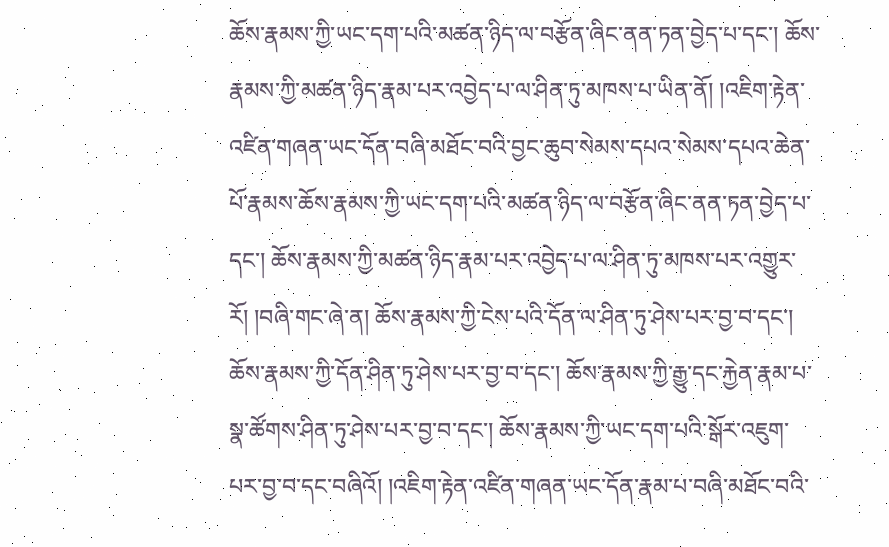ཆོས་རྣམས་ཀྱི་ཡང་དག་པའི་མཚན་ཉིད་ལ་བརྩོན་ཞིང་ནན་ཏན་བྱེད་པ་དང་། ཆོས་རྣམས་ཀྱི་མཚན་ཉིད་རྣམ་པར་འབྱེད་པ་ལ་ཤིན་ཏུ་མཁས་པ་ཡིན་ནོ། །འཇིག་རྟེན་འཛིན་གཞན་ཡང་དོན་བཞི་མཐོང་བའི་བྱང་ཆུབ་སེམས་དཔའ་སེམས་དཔའ་ཆེན་པོ་རྣམས་ཆོས་རྣམས་ཀྱི་ཡང་དག་པའི་མཚན་ཉིད་ལ་བརྩོན་ཞིང་ནན་ཏན་བྱེད་པ་དང་། ཆོས་རྣམས་ཀྱི་མཚན་ཉིད་རྣམ་པར་འབྱེད་པ་ལ་ཤིན་ཏུ་མཁས་པར་འགྱུར་རོ། །བཞི་གང་ཞེ་ན། ཆོས་རྣམས་ཀྱི་ངེས་པའི་དོན་ལ་ཤིན་ཏུ་ཤེས་པར་བྱ་བ་དང་། ཆོས་རྣམས་ཀྱི་དོན་ཤིན་ཏུ་ཤེས་པར་བྱ་བ་དང་། ཆོས་རྣམས་ཀྱི་རྒྱུ་དང་རྐྱེན་རྣམ་པ་སྣ་ཚོགས་ཤིན་ཏུ་ཤེས་པར་བྱ་བ་དང་། ཆོས་རྣམས་ཀྱི་ཡང་དག་པའི་སྒོར་འཇུག་པར་བྱ་བ་དང་བཞིའོ། །འཇིག་རྟེན་འཛིན་གཞན་ཡང་དོན་རྣམ་པ་བཞི་མཐོང་བའི་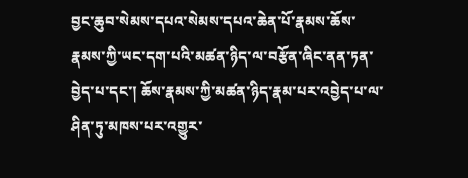བྱང་ཆུབ་སེམས་དཔའ་སེམས་དཔའ་ཆེན་པོ་རྣམས་ཆོས་རྣམས་ཀྱི་ཡང་དག་པའི་མཚན་ཉིད་ལ་བརྩོན་ཞིང་ནན་ཏན་བྱེད་པ་དང་། ཆོས་རྣམས་ཀྱི་མཚན་ཉིད་རྣམ་པར་འབྱེད་པ་ལ་ཤིན་ཏུ་མཁས་པར་འགྱུར་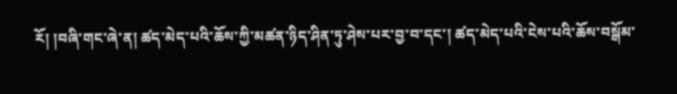རོ། །བཞི་གང་ཞེ་ན། ཚད་མེད་པའི་ཆོས་ཀྱི་མཚན་ཉིད་ཤིན་ཏུ་ཤེས་པར་བྱ་བ་དང་། ཚད་མེད་པའི་ངེས་པའི་ཆོས་བསྒོམ་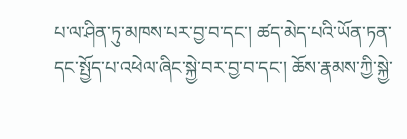པ་ལ་ཤིན་ཏུ་མཁས་པར་བྱ་བ་དང་། ཚད་མེད་པའི་ཡོན་ཏན་དང་སྤྱོད་པ་འཕེལ་ཞིང་སྐྱེ་བར་བྱ་བ་དང་། ཆོས་རྣམས་ཀྱི་སྐྱེ་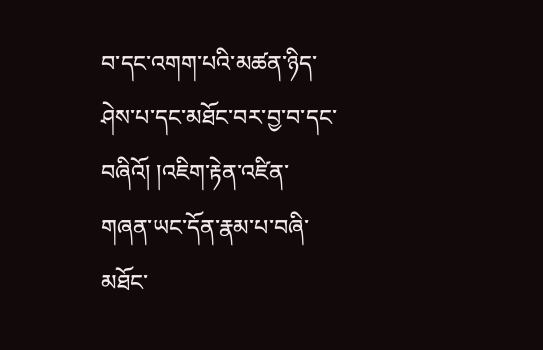བ་དང་འགག་པའི་མཚན་ཉིད་ཤེས་པ་དང་མཐོང་བར་བྱ་བ་དང་བཞིའོ། །འཇིག་རྟེན་འཛིན་གཞན་ཡང་དོན་རྣམ་པ་བཞི་མཐོང་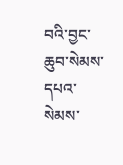བའི་བྱང་ཆུབ་སེམས་དཔའ་སེམས་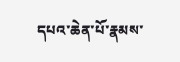དཔའ་ཆེན་པོ་རྣམས་